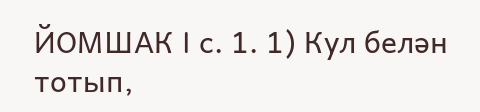ЙОМШАК I с. 1. 1) Кул белән тотып,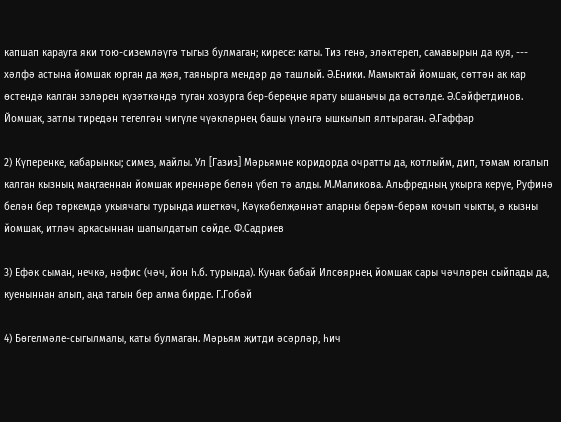капшап карауга яки тою-сиземләүгә тыгыз булмаган; киресе: каты. Тиз генә, эләктереп, самавырын да куя, --- хәлфә астына йомшак юрган да җәя, таянырга мендәр дә ташлый. Ә.Еники. Мамыктай йомшак, сөттән ак кар өстендә калган эзләрен күзәткәндә туган хозурга бер-береңне ярату ышанычы да өстәлде. Ә.Сәйфетдинов. Йомшак, затлы тиредән тегелгән чигүле чүәкләрнең башы үләнгә ышкылып ялтыраган. Ә.Гаффар

2) Күперенке, кабарынкы; симез, майлы. Ул [Газиз] Мәрьямне коридорда очратты да, котлыйм, дип, тәмам югалып калган кызның маңгаеннан йомшак иреннәре белән үбеп тә алды. М.Маликова. Альфредның укырга керүе, Руфинә белән бер төркемдә укыячагы турында ишеткәч, Кәүкәбелҗәннәт аларны берәм-берәм кочып чыкты, ә кызны йомшак, итләч аркасыннан шапылдатып сөйде. Ф.Садриев

3) Ефәк сыман, нечкә, нәфис (чәч, йон һ.б. турында). Кунак бабай Илсөярнең йомшак сары чәчләрен сыйпады да, куеныннан алып, аңа тагын бер алма бирде. Г.Гобәй

4) Бөгелмәле-сыгылмалы, каты булмаган. Мәрьям җитди әсәрләр, һич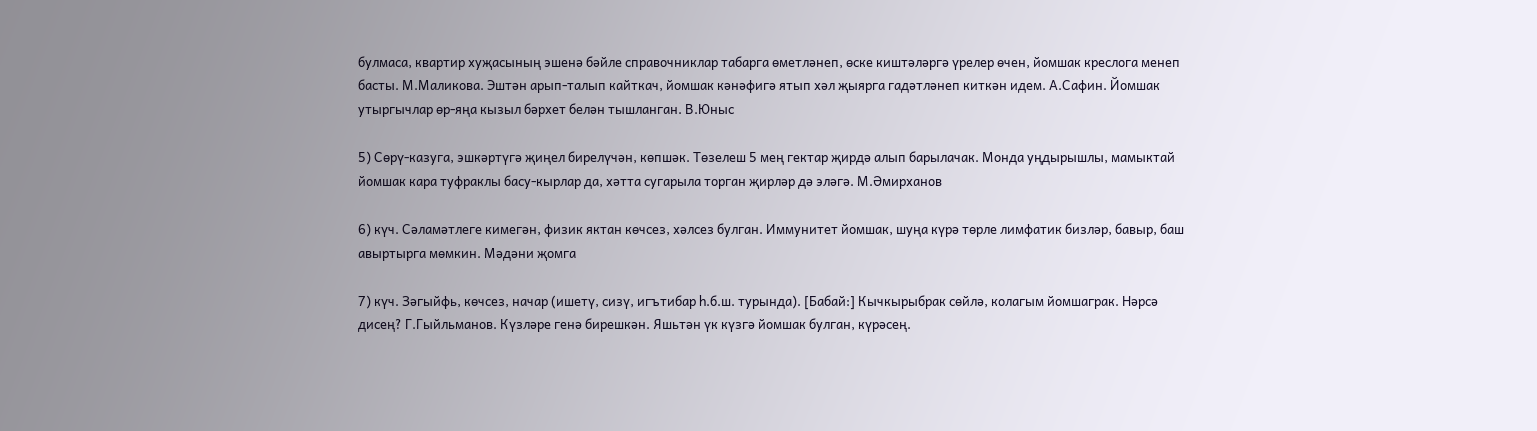булмаса, квартир хуҗасының эшенә бәйле справочниклар табарга өметләнеп, өске киштәләргә үрелер өчен, йомшак креслога менеп басты. М.Маликова. Эштән арып-талып кайткач, йомшак кәнәфигә ятып хәл җыярга гадәтләнеп киткән идем. А.Сафин. Йомшак утыргычлар өр-яңа кызыл бәрхет белән тышланган. В.Юныс

5) Сөрү-казуга, эшкәртүгә җиңел бирелүчән, көпшәк. Төзелеш 5 мең гектар җирдә алып барылачак. Монда уңдырышлы, мамыктай йомшак кара туфраклы басу-кырлар да, хәтта сугарыла торган җирләр дә эләгә. М.Әмирханов

6) күч. Сәламәтлеге кимегән, физик яктан көчсез, хәлсез булган. Иммунитет йомшак, шуңа күрә төрле лимфатик бизләр, бавыр, баш авыртырга мөмкин. Мәдәни җомга

7) күч. Зәгыйфь, көчсез, начар (ишетү, сизү, игътибар һ.б.ш. турында). [Бабай:] Кычкырыбрак сөйлә, колагым йомшаграк. Нәрсә дисең? Г.Гыйльманов. Күзләре генә бирешкән. Яшьтән үк күзгә йомшак булган, күрәсең.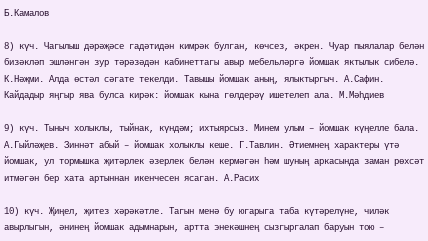Б.Камалов

8) күч. Чагылыш дәрәҗәсе гадәтидән кимрәк булган, көчсез, әкрен. Чуар пыялалар белән бизәкләп эшләнгән зур тәрәзәдән кабинеттагы авыр мебельләргә йомшак яктылык сибелә. К.Нәҗми. Алда өстәл сәгате текелди. Тавышы йомшак аның, ялыктыргыч. А.Сафин. Кайдадыр яңгыр ява булса кирәк: йомшак кына гөлдерәү ишетелеп ала. М.Мәһдиев

9) күч. Тыныч холыклы, тыйнак, күндәм; ихтыярсыз. Минем улым – йомшак күңелле бала. А.Гыйләҗев. Зиннәт абый – йомшак холыклы кеше. Г.Тавлин. Әтиемнең характеры үтә йомшак, ул тормышка җитәрлек әзерлек белән кермәгән һәм шуның аркасында заман рөхсәт итмәгән бер хата артыннан икенчесен ясаган. А.Расих

10) күч. Җиңел, җитез хәрәкәтле. Тагын менә бу югарыга таба күтәрелүне, чиләк авырлыгын, әнинең йомшак адымнарын, артта энекәшнең сызгыргалап баруын тою –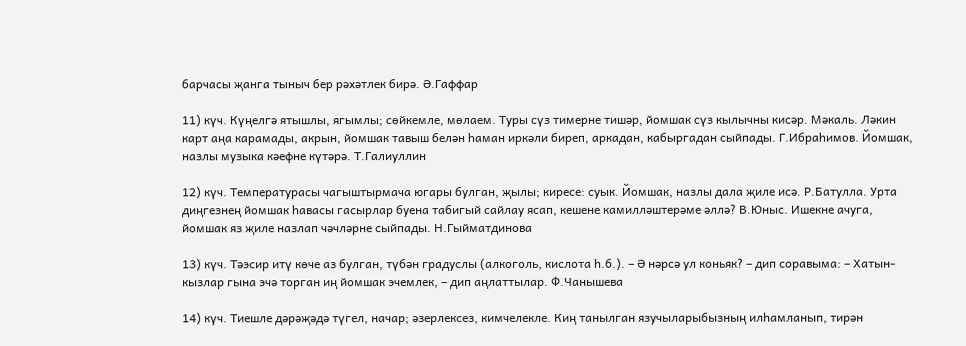барчасы җанга тыныч бер рәхәтлек бирә. Ә.Гаффар

11) күч. Күңелгә ятышлы, ягымлы; сөйкемле, мөлаем. Туры сүз тимерне тишәр, йомшак сүз кылычны кисәр. Мәкаль. Ләкин карт аңа карамады, акрын, йомшак тавыш белән һаман иркәли биреп, аркадан, кабыргадан сыйпады. Г.Ибраһимов. Йомшак, назлы музыка кәефне күтәрә. Т.Галиуллин

12) күч. Температурасы чагыштырмача югары булган, җылы; киресе: суык. Йомшак, назлы дала җиле исә. Р.Батулла. Урта диңгезнең йомшак һавасы гасырлар буена табигый сайлау ясап, кешене камилләштерәме әллә? В.Юныс. Ишекне ачуга, йомшак яз җиле назлап чәчләрне сыйпады. Н.Гыйматдинова

13) күч. Тәэсир итү көче аз булган, түбән градуслы (алкоголь, кислота һ.б.). – Ә нәрсә ул коньяк? – дип соравыма: – Хатын-кызлар гына эчә торган иң йомшак эчемлек, – дип аңлаттылар. Ф.Чанышева

14) күч. Тиешле дәрәҗәдә түгел, начар; әзерлексез, кимчелекле. Киң танылган язучыларыбызның илһамланып, тирән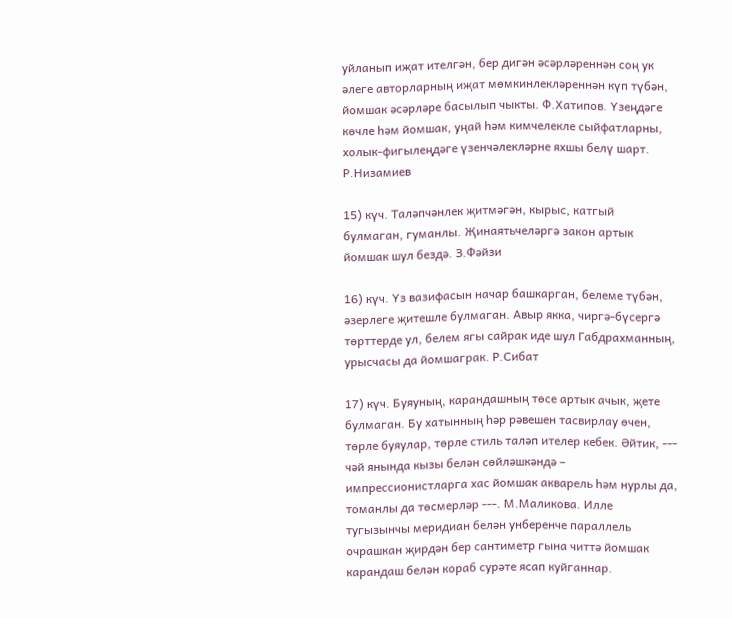уйланып иҗат ителгән, бер дигән әсәрләреннән соң ук әлеге авторларның иҗат мөмкинлекләреннән күп түбән, йомшак әсәрләре басылып чыкты. Ф.Хатипов. Үзеңдәге көчле һәм йомшак, уңай һәм кимчелекле сыйфатларны, холык-фигылеңдәге үзенчәлекләрне яхшы белү шарт. Р.Низамиев

15) күч. Таләпчәнлек җитмәгән, кырыс, катгый булмаган, гуманлы. Җинаятьчеләргә закон артык йомшак шул бездә. З.Фәйзи

16) күч. Үз вазифасын начар башкарган, белеме түбән, әзерлеге җитешле булмаган. Авыр якка, чиргә-бүсергә төрттерде ул, белем ягы сайрак иде шул Габдрахманның, урысчасы да йомшаграк. Р.Сибат

17) күч. Буяуның, карандашның төсе артык ачык, җете булмаган. Бу хатынның һәр рәвешен тасвирлау өчен, төрле буяулар, төрле стиль таләп ителер кебек. Әйтик, --- чәй янында кызы белән сөйләшкәндә – импрессионистларга хас йомшак акварель һәм нурлы да, томанлы да төсмерләр ---. М.Маликова. Илле тугызынчы меридиан белән унберенче параллель очрашкан җирдән бер сантиметр гына читтә йомшак карандаш белән кораб сурәте ясап куйганнар.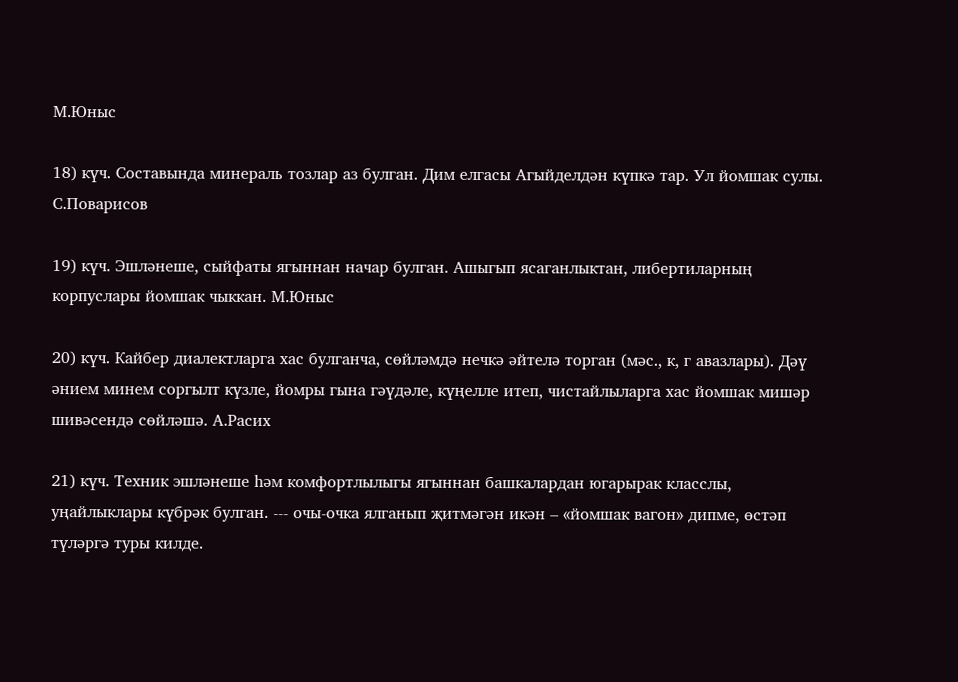М.Юныс

18) күч. Составында минераль тозлар аз булган. Дим елгасы Агыйделдән күпкә тар. Ул йомшак сулы. С.Поварисов

19) күч. Эшләнеше, сыйфаты ягыннан начар булган. Ашыгып ясаганлыктан, либертиларның корпуслары йомшак чыккан. М.Юныс

20) күч. Кайбер диалектларга хас булганча, сөйләмдә нечкә әйтелә торган (мәс., к, г авазлары). Дәү әнием минем соргылт күзле, йомры гына гәүдәле, күңелле итеп, чистайлыларга хас йомшак мишәр шивәсендә сөйләшә. А.Расих

21) күч. Техник эшләнеше һәм комфортлылыгы ягыннан башкалардан югарырак класслы, уңайлыклары күбрәк булган. --- очы-очка ялганып җитмәгән икән – «йомшак вагон» дипме, өстәп түләргә туры килде.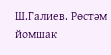Ш.Галиев. Рөстәм йомшак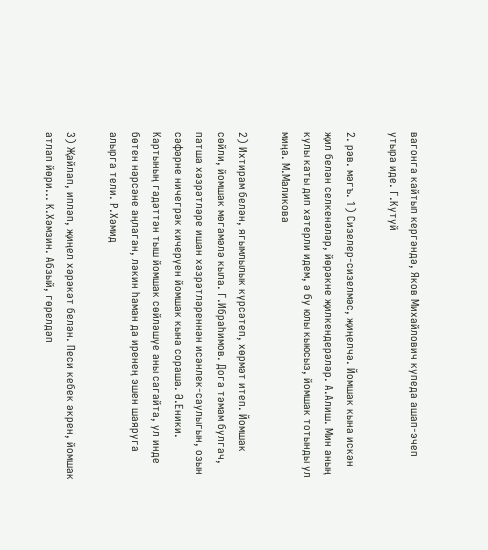вагонга кайтып кергәндә, Яков Михайлович купеда ашап-эчеп утыра иде. Г.Кутуй

2. рәв. мәгъ. 1) Сизелер-сизелмәс, җиңелчә. Йомшак кына искән җил белән селкенәләр, йөрәкне җилкендерәләр. А.Алиш. Мин аның кулы каты дип хәтерли идем, ә бу юлы кыюсыз, йомшак тотынды ул миңа. М.Маликова

2) Ихтирам белән, ягымлылык күрсәтеп, хөрмәт итеп. Йомшак сөйли, йомшак мөгамәлә кыла. Г.Ибраһимов. Дога тәмам булгач, патша хәзрәтләре ишан хәзрәтләреннән исәнлек-саулыгын, озын сәфәрне ничегрәк кичерүен йомшак кына сораша. Ә.Еники. Картының гадәттән тыш йомшак сөйләшүе аны сагайта, ул инде бөтен нәрсәне аңлаган, ләкин һаман да иренең эшен шаяруга алырга тели. Р.Хәмид

3) Җайлап, ипләп, җиңел хәрәкәт белән. Песи кебек әкрен, йомшак атлап йөри... К.Хәмзин. Абзый, гөрелдәп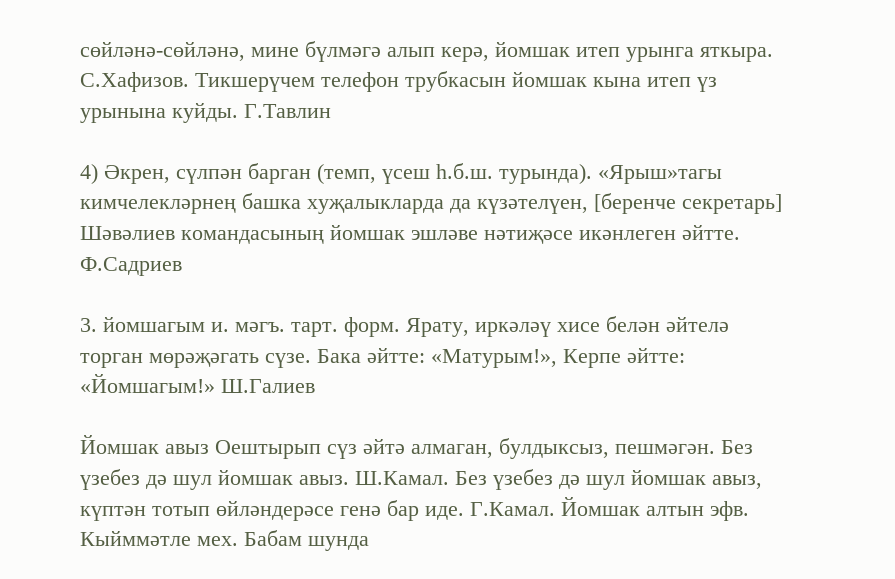сөйләнә-сөйләнә, мине бүлмәгә алып керә, йомшак итеп урынга яткыра. С.Хафизов. Тикшерүчем телефон трубкасын йомшак кына итеп үз урынына куйды. Г.Тавлин

4) Әкрен, сүлпән барган (темп, үсеш һ.б.ш. турында). «Ярыш»тагы кимчелекләрнең башка хуҗалыкларда да күзәтелүен, [беренче секретарь] Шәвәлиев командасының йомшак эшләве нәтиҗәсе икәнлеген әйтте. Ф.Садриев

3. йомшагым и. мәгъ. тарт. форм. Ярату, иркәләү хисе белән әйтелә торган мөрәҗәгать сүзе. Бака әйтте: «Матурым!», Керпе әйтте: «Йомшагым!» Ш.Галиев

Йомшак авыз Оештырып сүз әйтә алмаган, булдыксыз, пешмәгән. Без үзебез дә шул йомшак авыз. Ш.Камал. Без үзебез дә шул йомшак авыз, күптән тотып өйләндерәсе генә бар иде. Г.Камал. Йомшак алтын эфв. Кыйммәтле мех. Бабам шунда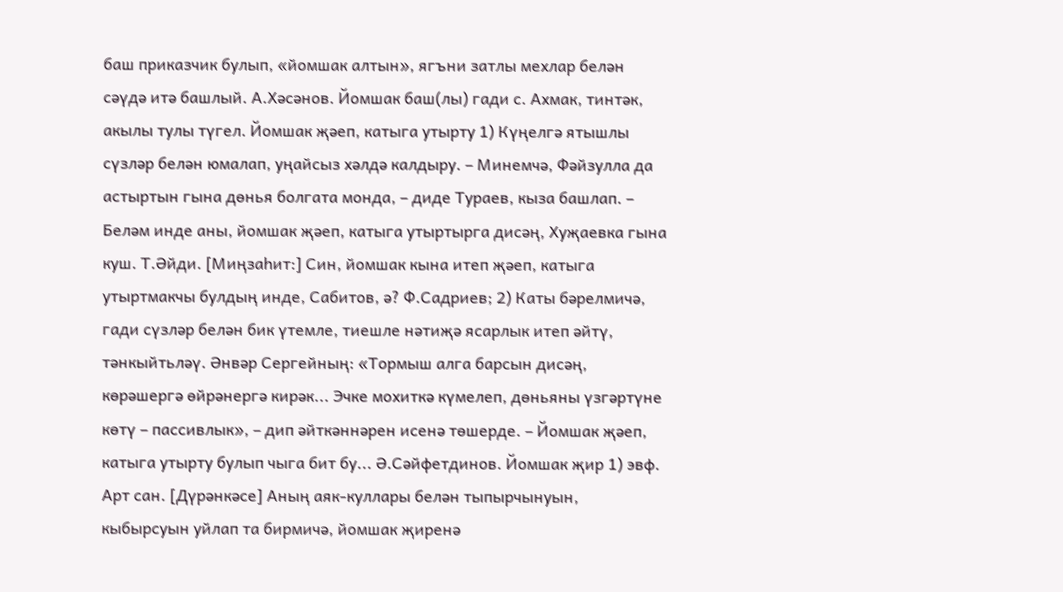баш приказчик булып, «йомшак алтын», ягъни затлы мехлар белән сәүдә итә башлый. А.Хәсәнов. Йомшак баш(лы) гади с. Ахмак, тинтәк, акылы тулы түгел. Йомшак җәеп, катыга утырту 1) Күңелгә ятышлы сүзләр белән юмалап, уңайсыз хәлдә калдыру. – Минемчә, Фәйзулла да астыртын гына дөнья болгата монда, – диде Тураев, кыза башлап. – Беләм инде аны, йомшак җәеп, катыга утыртырга дисәң, Хуҗаевка гына куш. Т.Әйди. [Миңзаһит:] Син, йомшак кына итеп җәеп, катыга утыртмакчы булдың инде, Сабитов, ә? Ф.Садриев; 2) Каты бәрелмичә, гади сүзләр белән бик үтемле, тиешле нәтиҗә ясарлык итеп әйтү, тәнкыйтьләү. Әнвәр Сергейның: «Тормыш алга барсын дисәң, көрәшергә өйрәнергә кирәк... Эчке мохиткә күмелеп, дөньяны үзгәртүне көтү – пассивлык», – дип әйткәннәрен исенә төшерде. – Йомшак җәеп, катыга утырту булып чыга бит бу... Ә.Сәйфетдинов. Йомшак җир 1) эвф. Арт сан. [Дүрәнкәсе] Аның аяк-куллары белән тыпырчынуын, кыбырсуын уйлап та бирмичә, йомшак җиренә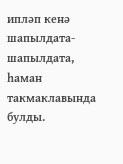ипләп кенә шапылдата-шапылдата, һаман такмаклавында булды.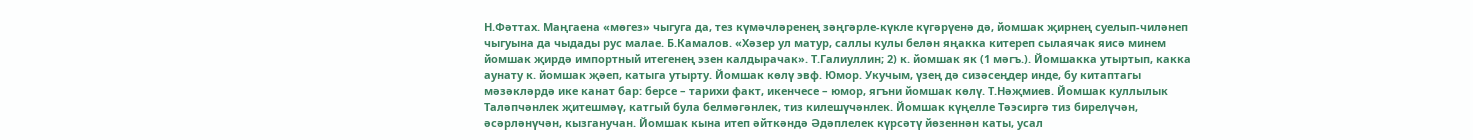Н.Фәттах. Маңгаена «мөгез» чыгуга да, тез күмәчләренең зәңгәрле-күкле күгәрүенә дә, йомшак җирнең суелып-чиләнеп чыгуына да чыдады рус малае. Б.Камалов. «Хәзер ул матур, саллы кулы белән яңакка китереп сылаячак яисә минем йомшак җирдә импортный итегенең эзен калдырачак». Т.Галиуллин; 2) к. йомшак як (1 мәгъ.). Йомшакка утыртып, какка аунату к. йомшак җәеп, катыга утырту. Йомшак көлү эвф. Юмор. Укучым, үзең дә сизәсеңдер инде, бу китаптагы мәзәкләрдә ике канат бар: берсе – тарихи факт, икенчесе – юмор, ягъни йомшак көлү. Т.Нәҗмиев. Йомшак куллылык Таләпчәнлек җитешмәү, катгый була белмәгәнлек, тиз килешүчәнлек. Йомшак күңелле Тәэсиргә тиз бирелүчән, әсәрләнүчән, кызганучан. Йомшак кына итеп әйткәндә Әдәплелек күрсәтү йөзеннән каты, усал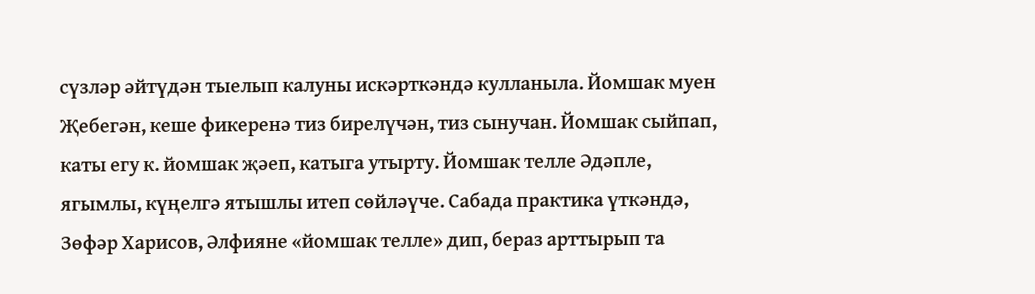сүзләр әйтүдән тыелып калуны искәрткәндә кулланыла. Йомшак муен Җебегән, кеше фикеренә тиз бирелүчән, тиз сынучан. Йомшак сыйпап, каты егу к. йомшак җәеп, катыга утырту. Йомшак телле Әдәпле, ягымлы, күңелгә ятышлы итеп сөйләүче. Сабада практика үткәндә, Зөфәр Харисов, Әлфияне «йомшак телле» дип, бераз арттырып та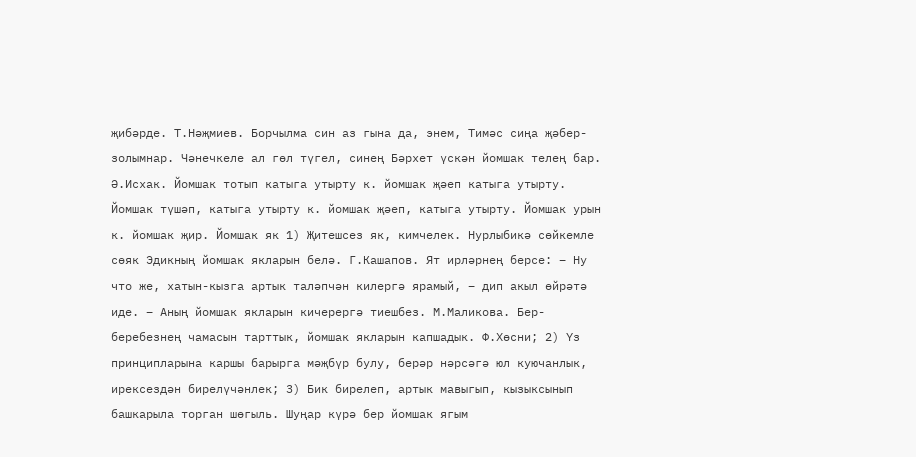җибәрде. Т.Нәҗмиев. Борчылма син аз гына да, энем, Тимәс сиңа җәбер-золымнар. Чәнечкеле ал гөл түгел, синең Бәрхет үскән йомшак телең бар. Ә.Исхак. Йомшак тотып катыга утырту к. йомшак җәеп катыга утырту. Йомшак түшәп, катыга утырту к. йомшак җәеп, катыга утырту. Йомшак урын к. йомшак җир. Йомшак як 1) Җитешсез як, кимчелек. Нурлыбикә сөйкемле сөяк Эдикның йомшак якларын белә. Г.Кашапов. Ят ирләрнең берсе: – Ну что же, хатын-кызга артык таләпчән килергә ярамый, – дип акыл өйрәтә иде. – Аның йомшак якларын кичерергә тиешбез. М.Маликова. Бер-беребезнең чамасын тарттык, йомшак якларын капшадык. Ф.Хөсни; 2) Үз принципларына каршы барырга мәҗбүр булу, берәр нәрсәгә юл куючанлык, ирексездән бирелүчәнлек; 3) Бик бирелеп, артык мавыгып, кызыксынып башкарыла торган шөгыль. Шуңар күрә бер йомшак ягым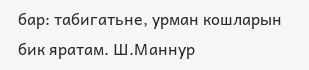бар: табигатьне, урман кошларын бик яратам. Ш.Маннур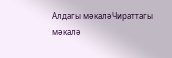Алдагы мәкаләЧираттагы мәкалә